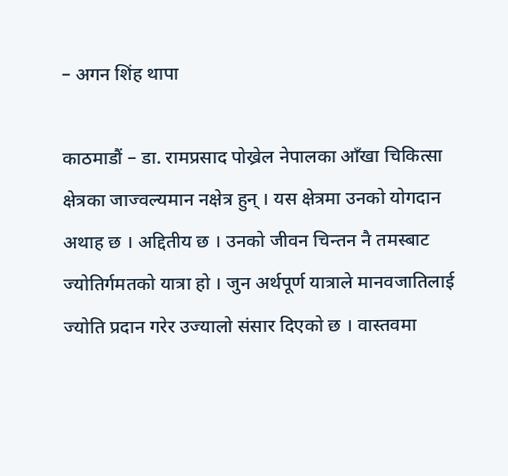– अगन शिंह थापा

काठमाडौं – डा. रामप्रसाद पोख्रेल नेपालका आँखा चिकित्सा क्षेत्रका जाज्वल्यमान नक्षेत्र हुन् । यस क्षेत्रमा उनको योगदान अथाह छ । अद्दितीय छ । उनको जीवन चिन्तन नै तमस्बाट ज्योतिर्गमतको यात्रा हो । जुन अर्थपूर्ण यात्राले मानवजातिलाई ज्योति प्रदान गरेर उज्यालो संसार दिएको छ । वास्तवमा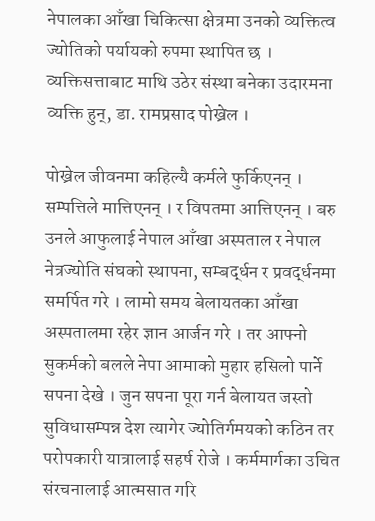नेपालका आँखा चिकित्सा क्षेत्रमा उनको व्यक्तित्व ज्योतिको पर्यायको रुपमा स्थापित छ । व्यक्तिसत्ताबाट माथि उठेर संस्था बनेका उदारमना व्यक्ति हुन्, डा. रामप्रसाद पोख्रेल ।

पोख्रेल जीवनमा कहिल्यै कर्मले फुर्किएनन् । सम्पत्तिले मात्तिएनन् । र विपतमा आत्तिएनन् । बरु उनले आफुलाई नेपाल आँखा अस्पताल र नेपाल नेत्रज्योति संघको स्थापना, सम्बर्द्धन र प्रवर्द्धनमा समर्पित गरे । लामो समय बेलायतका आँखा अस्पतालमा रहेर ज्ञान आर्जन गरे । तर आफ्नो सुकर्मको बलले नेपा आमाको मुहार हसिलो पार्ने सपना देखे । जुन सपना पूरा गर्न बेलायत जस्तो सुविधासम्पन्न देश त्यागेर ज्योतिर्गमयको कठिन तर परोपकारी यात्रालाई सहर्ष रोजे । कर्ममार्गका उचित संरचनालाई आत्मसात गरि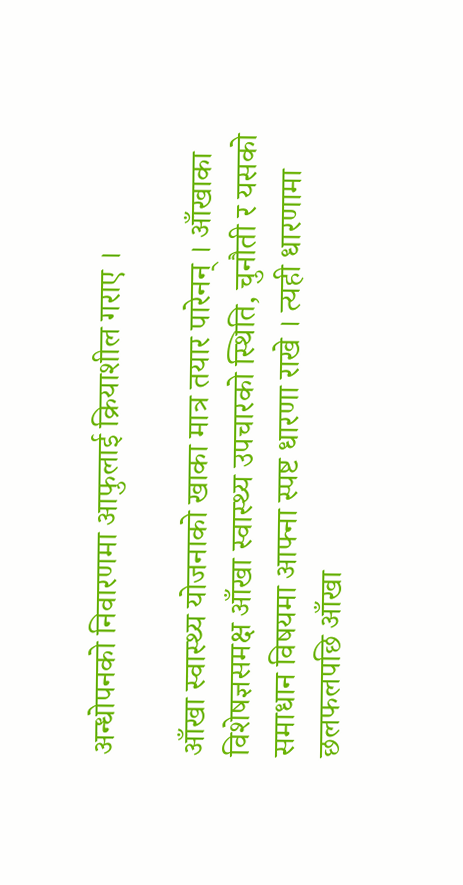अन्धोपनको निवारणमा आफुलाई क्रियाशील गराए ।

आँखा स्वास्थ्य योजनाको खाका मात्र तयार पारेनन् । आँखाका विशेषज्ञसमक्ष आँखा स्वास्थ्य उपचारको स्थिति, चुनौती र यसको समाधान विषयमा आफ्ना स्पष्ट धारणा राखे । त्यही धारणामा छलफलपछि आँखा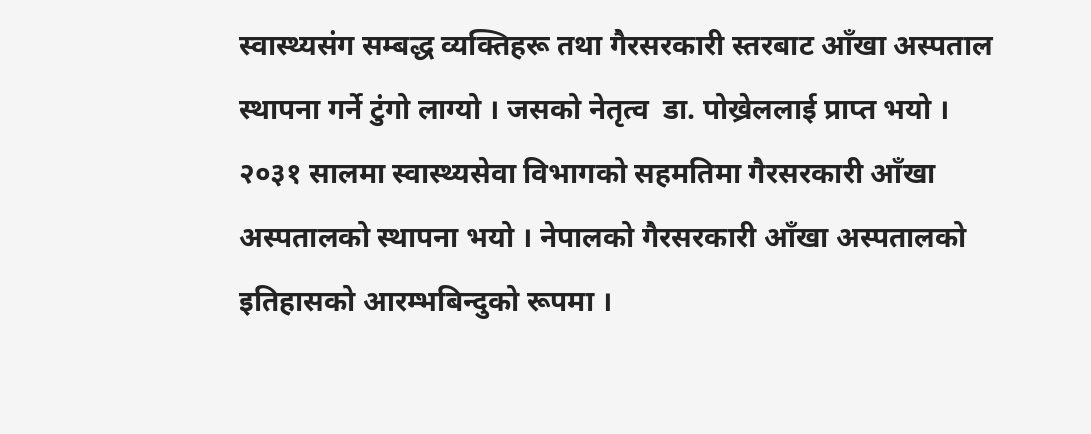स्वास्थ्यसंग सम्बद्ध व्यक्तिहरू तथा गैरसरकारी स्तरबाट आँखा अस्पताल स्थापना गर्ने टुंगो लाग्यो । जसको नेतृत्व  डा. पोख्रेललाई प्राप्त भयो । २०३१ सालमा स्वास्थ्यसेवा विभागको सहमतिमा गैरसरकारी आँखा अस्पतालको स्थापना भयो । नेपालको गैरसरकारी आँखा अस्पतालको इतिहासको आरम्भबिन्दुको रूपमा ।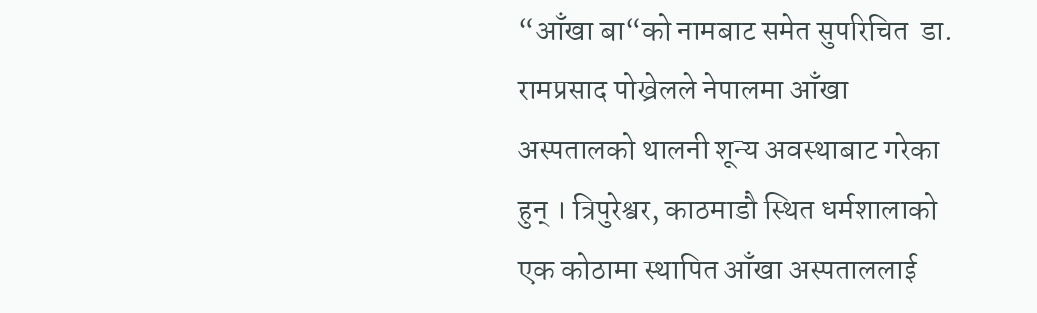“आँखा बा“को नामबाट समेत सुपरिचित  डा. रामप्रसाद पोख्रेलले नेपालमा आँखा अस्पतालको थालनी शून्य अवस्थाबाट गरेका हुन् । त्रिपुरेश्वर, काठमाडौ स्थित धर्मशालाको एक कोठामा स्थापित आँखा अस्पताललाई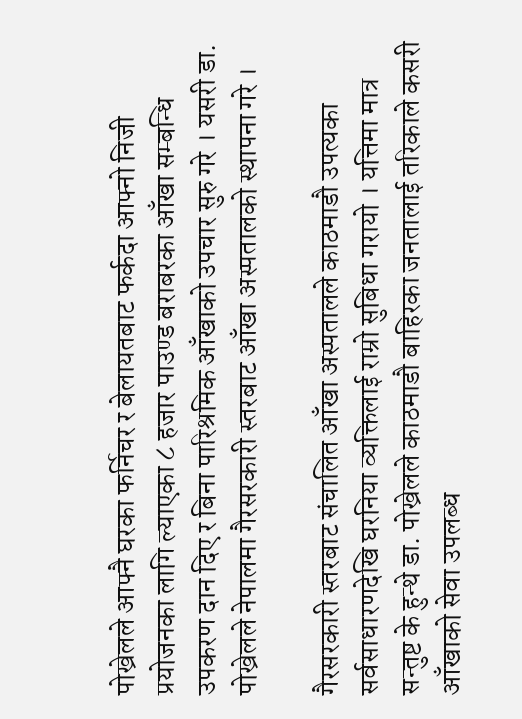पोख्रेलले आफ्नै घरका फर्निचर र बेलायतबाट फर्कदा आफ्नो निजी प्रयोजनका लागि ल्याएका ८ हजार पाउण्ड बराबरका आँखा सम्बन्धि उपकरण दान दिए र बिना पारिश्रमिक आँखाको उपचार सुरु गरे । यसरी डा.  पोख्रेलले नेपालमा गैरसरकारी स्तरबाट आँखा अस्पतालको स्थापना गरे ।

गैरसरकारी स्तरबाट संचालित आँखा अस्पतालले काठमाडौ उपत्यका सर्वसाधारणदेखि घरनिया व्यक्तिलाई राम्रो सुबिधा गरायो । यत्तिमा मात्र सन्तुष्ट के हुन्थे डा. पोख्रेलले काठमाडौ बाहिरका जनतालाई तरिकाले कसरी आँखाको सेवा उपलब्ध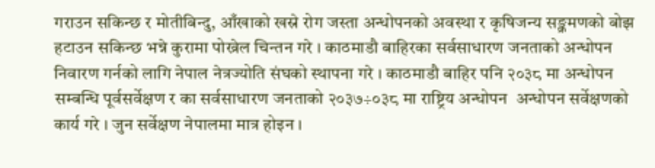गराउन सकिन्छ र मोतीबिन्दु, आँखाको खस्रे रोग जस्ता अन्धोपनको अवस्था र कृषिजन्य सङ्क्रमणको बोझ हटाउन सकिन्छ भन्ने कुरामा पोख्रेल चिन्तन गरे । काठमाडौ बाहिरका सर्वसाधारण जनताको अन्धोपन निवारण गर्नको लागि नेपाल नेत्रज्योति संघको स्थापना गरे । काठमाडौ बाहिर पनि २०३८ मा अन्धोपन सम्बन्धि पूर्वसर्वेक्षण र का सर्वसाधारण जनताको २०३७÷०३८ मा राष्ट्रिय अन्धोपन  अन्धोपन सर्वेक्षणको कार्य गरे । जुन सर्वेक्षण नेपालमा मात्र होइन ।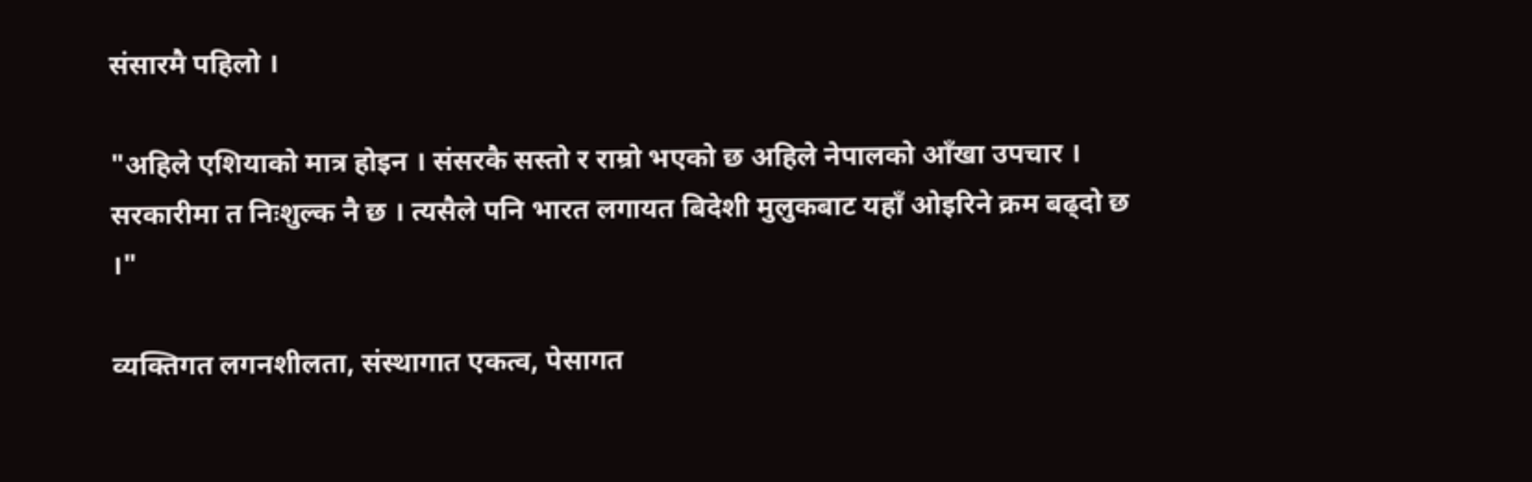संसारमै पहिलो ।

"अहिले एशियाको मात्र होइन । संसरकै सस्तो र राम्रो भएको छ अहिले नेपालको आँखा उपचार । सरकारीमा त निःशुल्क नै छ । त्यसैले पनि भारत लगायत बिदेशी मुलुकबाट यहाँ ओइरिने क्रम बढ्दो छ ।"

व्यक्तिगत लगनशीलता, संस्थागात एकत्व, पेसागत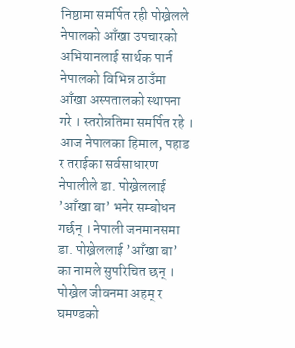निष्ठामा समर्पित रही पोख्रेलले नेपालको आँखा उपचारको अभियानलाई सार्थक पार्न नेपालको विभिन्न ठाउँमा आँखा अस्पतालको स्थापना गरे । स्तरोन्नतिमा समर्पित रहे । आज नेपालका हिमाल, पहाड र तराईका सर्वसाधारण नेपालीले डा. पोख्रेललाई ’आँखा बा’ भनेर सम्बोधन गर्छन् । नेपाली जनमानसमा डा. पोख्रेललाई ’आँखा बा’ का नामले सुपरिचित छन् । पोख्रेल जीवनमा अहम् र घमण्डको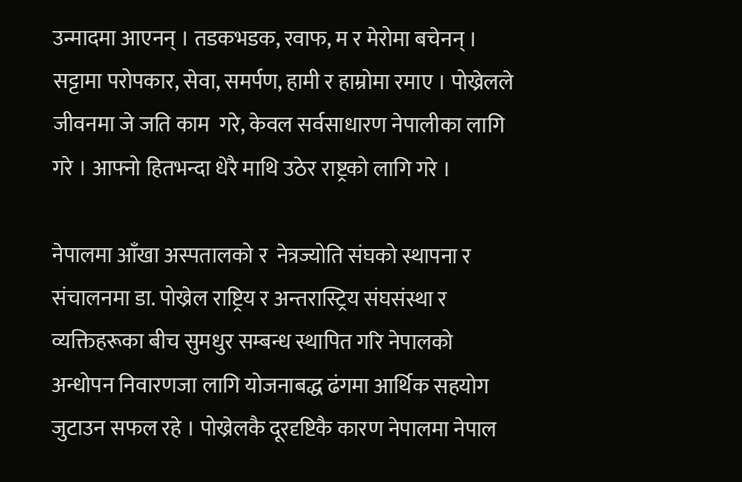उन्मादमा आएनन् । तडकभडक, रवाफ, म र मेरोमा बचेनन् । सट्टामा परोपकार, सेवा, समर्पण, हामी र हाम्रोमा रमाए । पोख्रेलले जीवनमा जे जति काम  गरे, केवल सर्वसाधारण नेपालीका लागि गरे । आफ्नो हितभन्दा धेरै माथि उठेर राष्ट्रको लागि गरे ।

नेपालमा आँखा अस्पतालको र  नेत्रज्योति संघको स्थापना र संचालनमा डा. पोख्रेल राष्ट्रिय र अन्तरास्ट्रिय संघसंस्था र व्यक्तिहरूका बीच सुमधुर सम्बन्ध स्थापित गरि नेपालको अन्धोपन निवारणजा लागि योजनाबद्ध ढंगमा आर्थिक सहयोग जुटाउन सफल रहे । पोख्रेलकै दूरदृष्टिकै कारण नेपालमा नेपाल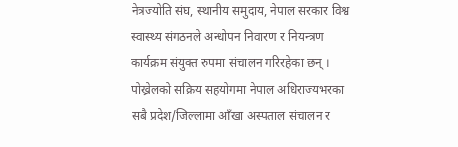नेत्रज्योति संघ, स्थानीय समुदाय, नेपाल सरकार विश्व स्वास्थ्य संगठनले अन्धोपन निवारण र नियन्त्रण  कार्यक्रम संयुक्त रुपमा संचालन गरिरहेका छन् । पोख्रेलको सक्रिय सहयोगमा नेपाल अधिराज्यभरका सबै प्रदेश/जिल्लामा आँखा अस्पताल संचालन र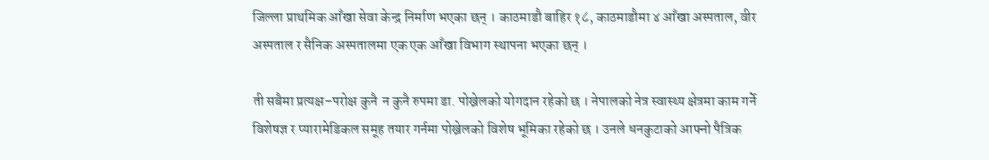जिल्ला प्राथमिक आँखा सेवा केन्द्र निर्माण भएका छन् । काठमाडौ बाहिर १८, काठमाडौमा ४ आँखा अस्पताल, वीर अस्पताल र सैनिक अस्पतालमा एक एक आँखा विभाग स्थापना भएका छन् ।

ती सबैमा प्रत्यक्ष–परोक्ष कुनै  न कुनै रुपमा डा. पोख्रेलको योगदान रहेको छ । नेपालको नेत्र स्वास्थ्य क्षेत्रमा काम गर्ने विशेषज्ञ र प्यारामेडिकल समूह तयार गर्नमा पोख्रेलको विशेष भूमिका रहेको छ । उनले धनकुटाको आफ्नो पैत्रिक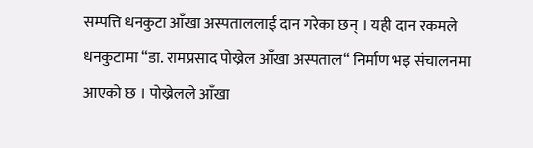सम्पत्ति धनकुटा आँखा अस्पताललाई दान गरेका छन् । यही दान रकमले धनकुटामा “डा. रामप्रसाद पोख्रेल आँखा अस्पताल“ निर्माण भइ संचालनमा आएको छ । पोख्रेलले आँखा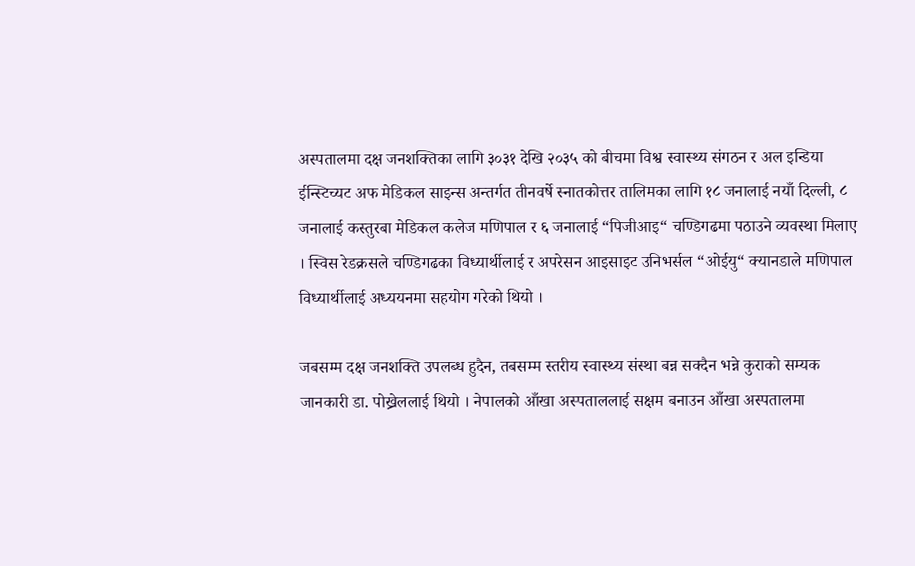अस्पतालमा दक्ष जनशक्तिका लागि ३०३१ देखि २०३५ को बीचमा विश्व स्वास्थ्य संगठन र अल इन्डिया ईन्स्टिच्यट अफ मेडिकल साइन्स अन्तर्गत तीनवर्षे स्नातकोत्तर तालिमका लागि १८ जनालाई नयाँ दिल्ली, ८ जनालाई कस्तुरबा मेडिकल कलेज मणिपाल र ६ जनालाई “पिजीआइ“ चण्डिगढमा पठाउने व्यवस्था मिलाए । स्विस रेडक्रसले चण्डिगढका विध्यार्थीलाई र अपरेसन आइसाइट उनिभर्सल “ओईयु“ क्यानडाले मणिपाल विध्यार्थीलाई अध्ययनमा सहयोग गरेको थियो ।

जबसम्म दक्ष जनशक्ति उपलब्ध हुदैन, तबसम्म स्तरीय स्वास्थ्य संस्था बन्न सक्दैन भन्ने कुराको सम्यक जानकारी डा. पोख्रेललाई थियो । नेपालको आँखा अस्पताललाई सक्षम बनाउन आँखा अस्पतालमा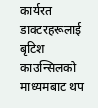कार्यरत डाक्टरहरूलाई बृटिश काउन्सिलको माध्यमबाट थप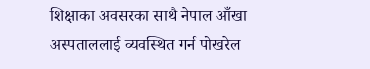शिक्षाका अवसरका साथै नेपाल आँखा अस्पताललाई व्यवस्थित गर्न पोखरेल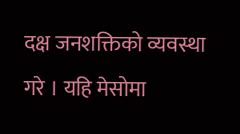दक्ष जनशक्तिको व्यवस्था गरे । यहि मेसोमा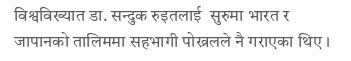विश्वविख्यात डा. सन्दुक रुइतलाई  सुरुमा भारत र जापानको तालिममा सहभागी पोख्रलले नै गराएका थिए ।